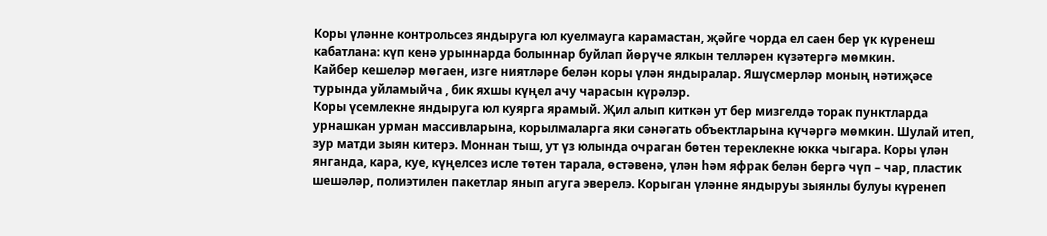Коры үләнне контрольсез яндыруга юл куелмауга карамастан, җәйге чорда ел саен бер үк күренеш кабатлана: күп кенә урыннарда болыннар буйлап йөрүче ялкын телләрен күзәтергә мөмкин.
Кайбер кешеләр мөгаен, изге ниятләре белән коры үлән яндыралар. Яшүсмерләр моның нәтиҗәсе турында уйламыйча , бик яхшы күңел ачу чарасын күрәлэр.
Коры үсемлекне яндыруга юл куярга ярамый. Җил алып киткән ут бер мизгелдә торак пунктларда урнашкан урман массивларына, корылмаларга яки сәнәгать объектларына күчәргә мөмкин. Шулай итеп, зур матди зыян китерэ. Моннан тыш, ут үз юлында очраган бөтен тереклекне юкка чыгара. Коры үлән янганда, кара, куе, күңелсез исле төтен тарала, өстәвенә, үлән һәм яфрак белән бергә чүп – чар, пластик шешәләр, полиэтилен пакетлар янып агуга эверелэ. Корыган үләнне яндыруы зыянлы булуы күренеп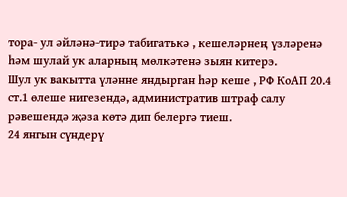тора- ул әйләнә-тирә табигатькә , кешеләрнең үзләренә һәм шулай ук аларның мөлкәтенә зыян китерэ.
Шул ук вакытта үләнне яндырган һәр кеше , РФ КоАП 20.4 ст.1 өлеше нигезендә, административ штраф салу рәвешендә җәза көтә дип белергә тиеш.
24 янгын сүндерү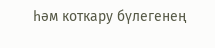һәм коткару бүлегенең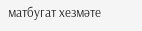матбугат хезмәте